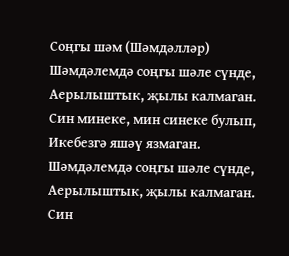Соңгы шәм (Шәмдәлләр)
Шәмдәлемдә соңгы шәле сүнде,
Аерылыштык, җылы калмаган.
Син минеке, мин синеке булып,
Икебезгә яшәү язмаган.
Шәмдәлемдә соңгы шәле сүнде,
Аерылыштык, җылы калмаган.
Син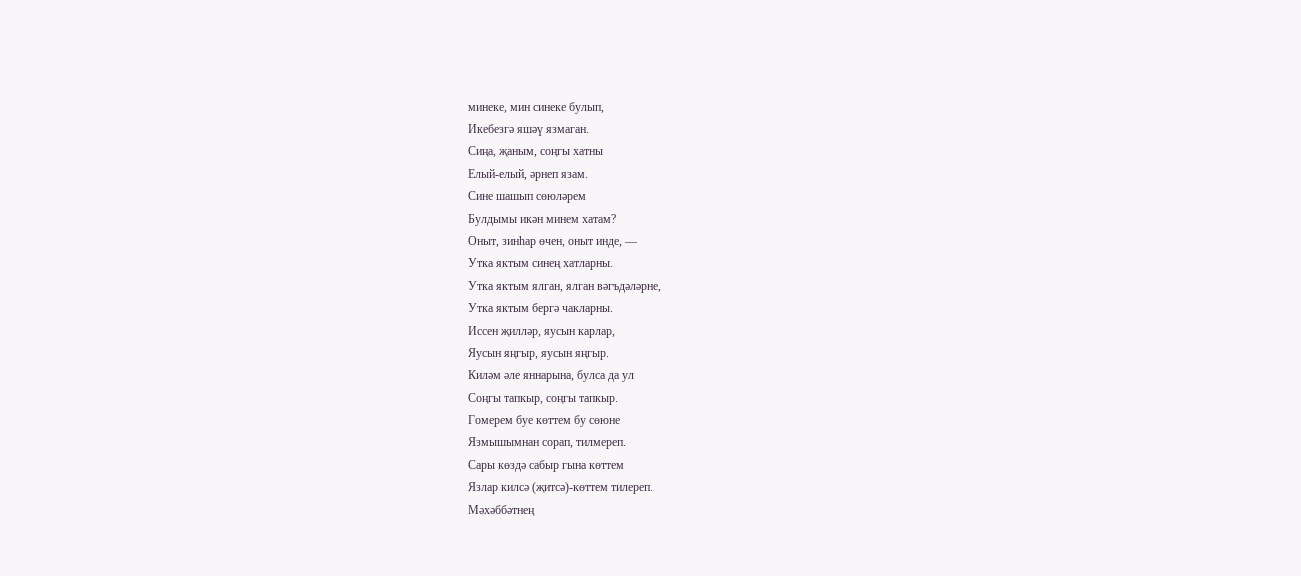минеке, мин синеке булып,
Икебезгә яшәү язмаган.
Сиңа, җаным, соңгы хатны
Елый-елый, әрнеп язам.
Сине шашып сөюләрем
Булдымы икән минем хатам?
Оныт, зинһар өчен, оныт инде, —
Утка яктым синең хатларны.
Утка яктым ялган, ялган вәгъдәләрне,
Утка яктым бергә чакларны.
Иссен җилләр, яусын карлар,
Яусын яңгыр, яусын яңгыр.
Киләм әле яннарына, булса да ул
Соңгы тапкыр, соңгы тапкыр.
Гомерем буе көттем бу сөюне
Язмышымнан сорап, тилмереп.
Сары көздә сабыр гына көттем
Язлар килсә (җитсә)-көттем тилереп.
Мәхәббәтнең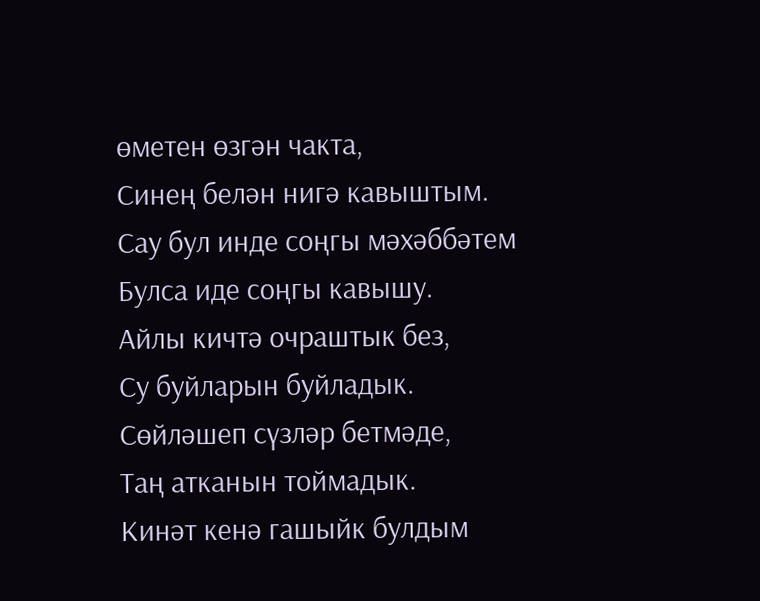өметен өзгән чакта,
Синең белән нигә кавыштым.
Сау бул инде соңгы мәхәббәтем
Булса иде соңгы кавышу.
Айлы кичтә очраштык без,
Су буйларын буйладык.
Сөйләшеп сүзләр бетмәде,
Таң атканын тоймадык.
Кинәт кенә гашыйк булдым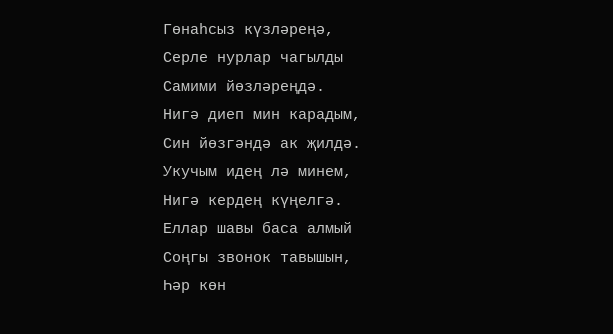Гөнаһсыз күзләреңә,
Серле нурлар чагылды
Самими йөзләреңдә.
Нигә диеп мин карадым,
Син йөзгәндә ак җилдә.
Укучым идең лә минем,
Нигә кердең күңелгә.
Еллар шавы баса алмый
Соңгы звонок тавышын,
Һәр көн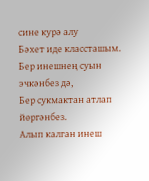сине курә алу
Бәхет иде классташым.
Бер инешнең суын эчкәнбез дә,
Бер сукмактан атлап йөргәнбез.
Алып калган инеш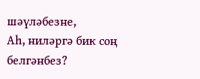шәүләбезне,
Аһ, ниләргә бик соң белгәнбез?